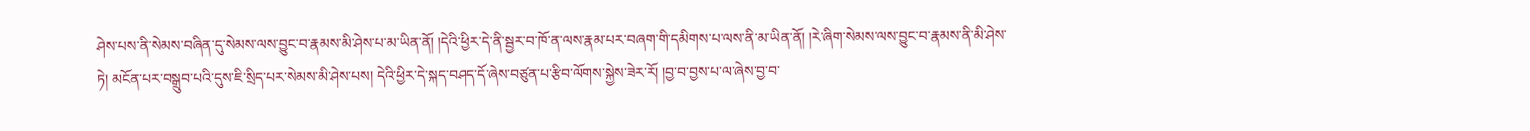ཤེས་པས་ནི་སེམས་བཞིན་དུ་སེམས་ལས་བྱུང་བ་རྣམས་མི་ཤེས་པ་མ་ཡིན་ནོ། །དེའི་ཕྱིར་དེ་ནི་སྦྱར་བ་ཁོ་ན་ལས་རྣམ་པར་བཞག་གི་དམིགས་པ་ལས་ནི་མ་ཡིན་ནོ། །རེ་ཞིག་སེམས་ལས་བྱུང་བ་རྣམས་ནི་མི་ཤེས་ཏེ། མངོན་པར་བསྒྲུབ་པའི་དུས་ཇི་སྲིད་པར་སེམས་མི་ཤེས་པས། དེའི་ཕྱིར་དེ་སྐད་བཤད་དོ་ཞེས་བཙུན་པ་རྩིབ་ལོགས་སྐྱེས་ཟེར་རོ། །བྱ་བ་བྱས་པ་ལ་ཞེས་བྱ་བ་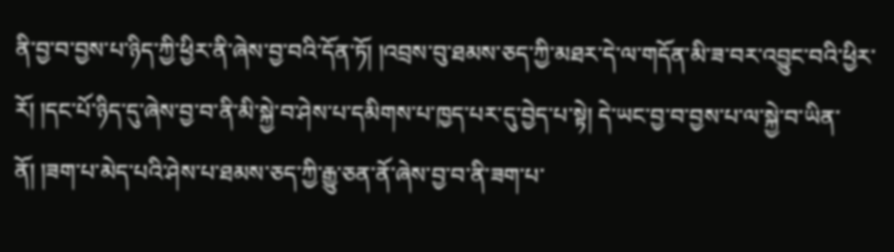ནི་བྱ་བ་བྱས་པ་ཉིད་ཀྱི་ཕྱིར་ནི་ཞེས་བྱ་བའི་དོན་ཏོ། །འབྲས་བུ་ཐམས་ཅད་ཀྱི་མཐར་དེ་ལ་གདོན་མི་ཟ་བར་འབྱུང་བའི་ཕྱིར་རོ། །དང་པོ་ཉིད་དུ་ཞེས་བྱ་བ་ནི་མི་སྐྱེ་བ་ཤེས་པ་དམིགས་པ་ཁྱད་པར་དུ་བྱེད་པ་སྟེ། དེ་ཡང་བྱ་བ་བྱས་པ་ལ་སྐྱེ་བ་ཡིན་ནོ། །ཟག་པ་མེད་པའི་ཤེས་པ་ཐམས་ཅད་ཀྱི་རྒྱུ་ཅན་ནོ་ཞེས་བྱ་བ་ནི་ཟག་པ་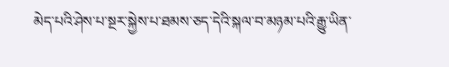མེད་པའི་ཤེས་པ་སྔར་སྐྱེས་པ་ཐམས་ཅད་དེའི་སྐལ་བ་མཉམ་པའི་རྒྱུ་ཡིན་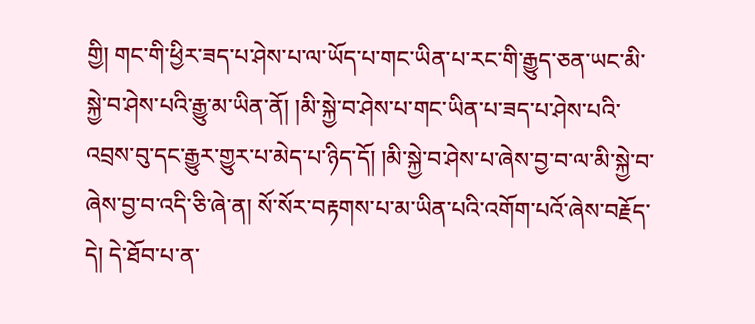གྱི། གང་གི་ཕྱིར་ཟད་པ་ཤེས་པ་ལ་ཡོད་པ་གང་ཡིན་པ་རང་གི་རྒྱུད་ཅན་ཡང་མི་སྐྱེ་བ་ཤེས་པའི་རྒྱུ་མ་ཡིན་ནོ། །མི་སྐྱེ་བ་ཤེས་པ་གང་ཡིན་པ་ཟད་པ་ཤེས་པའི་འབྲས་བུ་དང་རྒྱུར་གྱུར་པ་མེད་པ་ཉིད་དོ། །མི་སྐྱེ་བ་ཤེས་པ་ཞེས་བྱ་བ་ལ་མི་སྐྱེ་བ་ཞེས་བྱ་བ་འདི་ཅི་ཞེ་ན། སོ་སོར་བརྟགས་པ་མ་ཡིན་པའི་འགོག་པའོ་ཞེས་བརྗོད་དེ། དེ་ཐོབ་པ་ན་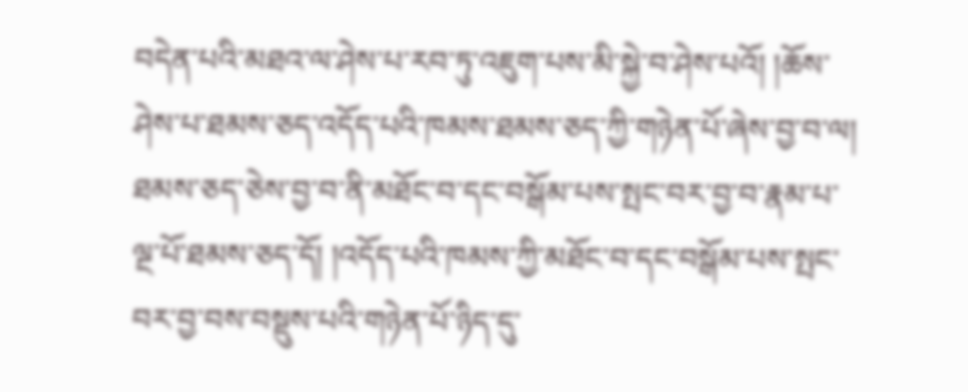བདེན་པའི་མཐའ་ལ་ཤེས་པ་རབ་ཏུ་འཇུག་པས་མི་སྐྱེ་བ་ཤེས་པའོ། །ཆོས་ཤེས་པ་ཐམས་ཅད་འདོད་པའི་ཁམས་ཐམས་ཅད་ཀྱི་གཉེན་པོ་ཞེས་བྱ་བ་ལ། ཐམས་ཅད་ཅེས་བྱ་བ་ནི་མཐོང་བ་དང་བསྒོམ་པས་སྤང་བར་བྱ་བ་རྣམ་པ་ལྔ་པོ་ཐམས་ཅད་དོ། །འདོད་པའི་ཁམས་ཀྱི་མཐོང་བ་དང་བསྒོམ་པས་སྤང་བར་བྱ་བས་བསྡུས་པའི་གཉེན་པོ་ཉིད་དུ་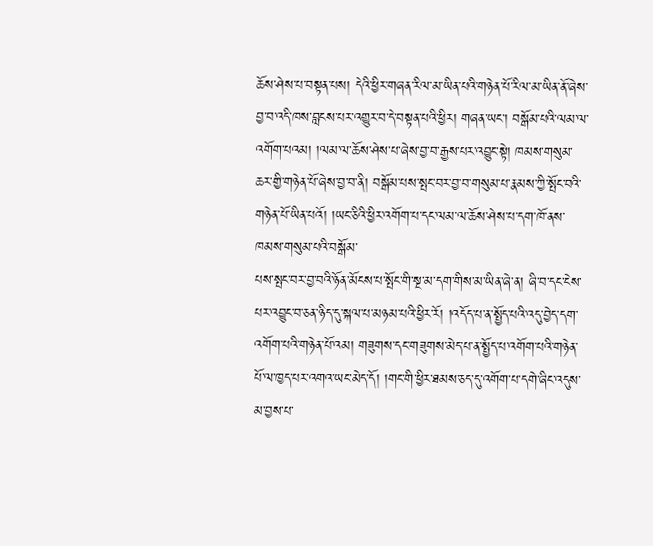ཆོས་ཤེས་པ་བསྟན་པས། དེའི་ཕྱིར་གཞན་རིལ་མ་ཡིན་པའི་གཉེན་པོ་རིལ་མ་ཡིན་ནོ་ཞེས་བྱ་བ་འདི་ཁས་བླངས་པར་འགྱུར་བ་དེ་བསྟན་པའི་ཕྱིར། གཞན་ཡང་། བསྒོམ་པའི་ལམ་ལ་འགོག་པའམ། །ལམ་ལ་ཆོས་ཤེས་པ་ཞེས་བྱ་བ་རྒྱས་པར་འབྱུང་སྟེ། ཁམས་གསུམ་ཆར་གྱི་གཉེན་པོ་ཞེས་བྱ་བ་ནི། བསྒོམ་པས་སྤང་བར་བྱ་བ་གསུམ་པ་རྣམས་ཀྱི་སྤོང་བའི་གཉེན་པོ་ཡིན་པའོ། །ཡང་ཅིའི་ཕྱིར་འགོག་པ་དང་ལམ་ལ་ཆོས་ཤེས་པ་དག་ཁོ་ནས་ཁམས་གསུམ་པའི་བསྒོམ་
པས་སྤང་བར་བྱ་བའི་ཉོན་མོངས་པ་སྤོང་གི་སྔ་མ་དག་གིས་མ་ཡིན་ཞེ་ན། ཞི་བ་དང་ངེས་པར་འབྱུང་བ་ཅན་ཉིད་དུ་སྐལ་པ་མཉམ་པའི་ཕྱིར་རོ། །འདོད་པ་ན་སྤྱོད་པའི་འདུ་བྱེད་དག་འགོག་པའི་གཉེན་པོ་འམ། གཟུགས་དང་གཟུགས་མེད་པ་ན་སྤྱོད་པ་འགོག་པའི་གཉེན་པོ་ལ་ཁྱད་པར་འགའ་ཡང་མེད་དོ། །གང་གི་ཕྱིར་ཐམས་ཅད་དུ་འགོག་པ་དགེ་ཞིང་འདུས་མ་བྱས་པ་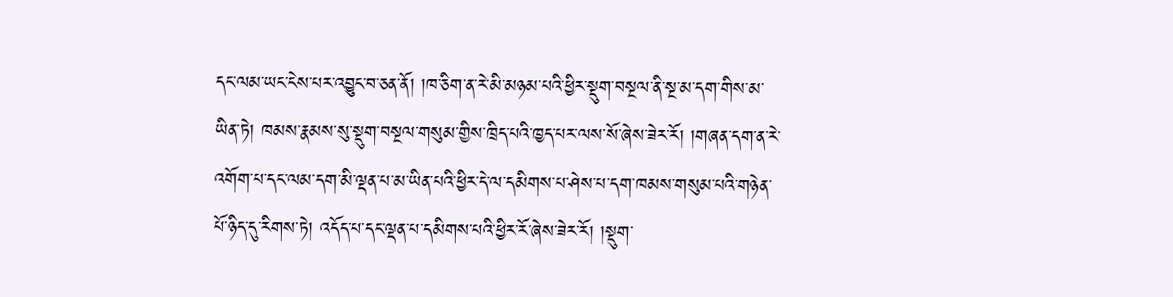དང་ལམ་ཡང་ངེས་པར་འབྱུང་བ་ཅན་ནོ། །ཁ་ཅིག་ན་རེ་མི་མཉམ་པའི་ཕྱིར་སྡུག་བསྔལ་ནི་སྔ་མ་དག་གིས་མ་ཡིན་ཏེ། ཁམས་རྣམས་སུ་སྡུག་བསྔལ་གསུམ་གྱིས་ཁྲིད་པའི་ཁྱད་པར་ལས་སོ་ཞེས་ཟེར་རོ། །གཞན་དག་ན་རེ་འགོག་པ་དང་ལམ་དག་མི་ལྡན་པ་མ་ཡིན་པའི་ཕྱིར་དེ་ལ་དམིགས་པ་ཤེས་པ་དག་ཁམས་གསུམ་པའི་གཉེན་པོ་ཉིད་དུ་རིགས་ཏེ། འདོད་པ་དང་ལྡན་པ་དམིགས་པའི་ཕྱིར་རོ་ཞེས་ཟེར་རོ། །སྡུག་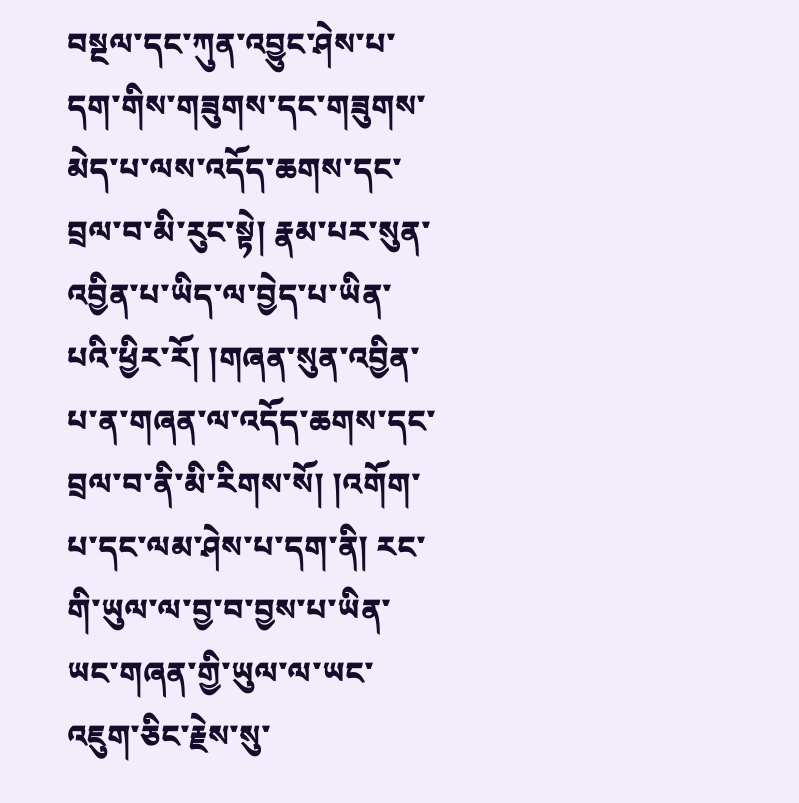བསྔལ་དང་ཀུན་འབྱུང་ཤེས་པ་དག་གིས་གཟུགས་དང་གཟུགས་མེད་པ་ལས་འདོད་ཆགས་དང་བྲལ་བ་མི་རུང་སྟེ། རྣམ་པར་སུན་འབྱིན་པ་ཡིད་ལ་བྱེད་པ་ཡིན་པའི་ཕྱིར་རོ། །གཞན་སུན་འབྱིན་པ་ན་གཞན་ལ་འདོད་ཆགས་དང་བྲལ་བ་ནི་མི་རིགས་སོ། །འགོག་པ་དང་ལམ་ཤེས་པ་དག་ནི། རང་གི་ཡུལ་ལ་བྱ་བ་བྱས་པ་ཡིན་ཡང་གཞན་གྱི་ཡུལ་ལ་ཡང་འཇུག་ཅིང་རྗེས་སུ་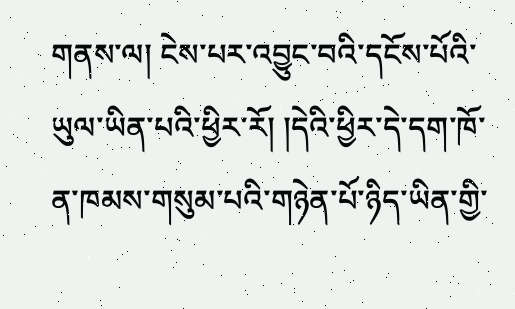གནས་ལ། ངེས་པར་འབྱུང་བའི་དངོས་པོའི་ཡུལ་ཡིན་པའི་ཕྱིར་རོ། །དེའི་ཕྱིར་དེ་དག་ཁོ་ན་ཁམས་གསུམ་པའི་གཉེན་པོ་ཉིད་ཡིན་གྱི་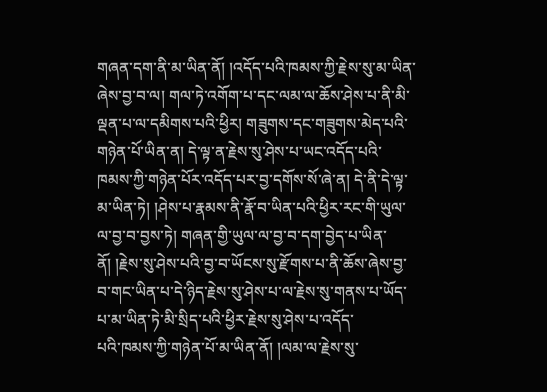གཞན་དག་ནི་མ་ཡིན་ནོ། །འདོད་པའི་ཁམས་ཀྱི་རྗེས་སུ་མ་ཡིན་ཞེས་བྱ་བ་ལ། གལ་ཏེ་འགོག་པ་དང་ལམ་ལ་ཆོས་ཤེས་པ་ནི་མི་ལྡན་པ་ལ་དམིགས་པའི་ཕྱིར། གཟུགས་དང་གཟུགས་མེད་པའི་གཉེན་པོ་ཡིན་ན། དེ་ལྟ་ན་རྗེས་སུ་ཤེས་པ་ཡང་འདོད་པའི་ཁམས་ཀྱི་གཉེན་པོར་འདོད་པར་བྱ་དགོས་སོ་ཞེ་ན། དེ་ནི་དེ་ལྟ་མ་ཡིན་ཏེ། །ཤེས་པ་རྣམས་ནི་རྣོ་བ་ཡིན་པའི་ཕྱིར་རང་གི་ཡུལ་ལ་བྱ་བ་བྱས་ཏེ། གཞན་གྱི་ཡུལ་ལ་བྱ་བ་དག་བྱེད་པ་ཡིན་ནོ། །རྗེས་སུ་ཤེས་པའི་བྱ་བ་ཡོངས་སུ་རྫོགས་པ་ནི་ཆོས་ཞེས་བྱ་བ་གང་ཡིན་པ་དེ་ཉིད་རྗེས་སུ་ཤེས་པ་ལ་རྗེས་སུ་གནས་པ་ཡོད་པ་མ་ཡིན་ཏེ་མི་སྲིད་པའི་ཕྱིར་རྗེས་སུ་ཤེས་པ་འདོད་
པའི་ཁམས་ཀྱི་གཉེན་པོ་མ་ཡིན་ནོ། །ལམ་ལ་རྗེས་སུ་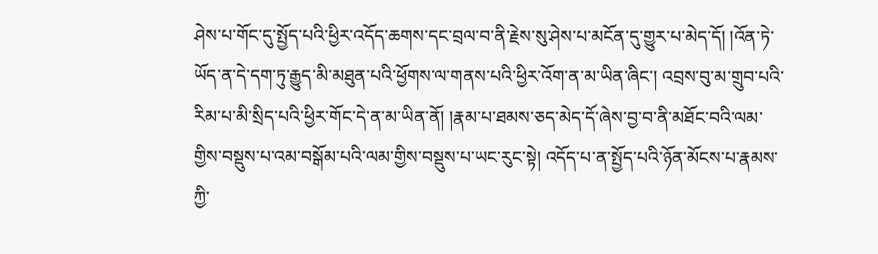ཤེས་པ་གོང་དུ་སྤྱོད་པའི་ཕྱིར་འདོད་ཆགས་དང་བྲལ་བ་ནི་རྗེས་སུ་ཤེས་པ་མངོན་དུ་གྱུར་པ་མེད་དོ། །འོན་ཏེ་ཡོད་ན་དེ་དག་ཏུ་རྒྱུད་མི་མཐུན་པའི་ཕྱོགས་ལ་གནས་པའི་ཕྱིར་འོག་ན་མ་ཡིན་ཞིང་། འབྲས་བུ་མ་གྲུབ་པའི་རིམ་པ་མི་སྲིད་པའི་ཕྱིར་གོང་དེ་ན་མ་ཡིན་ནོ། །རྣམ་པ་ཐམས་ཅད་མེད་དོ་ཞེས་བྱ་བ་ནི་མཐོང་བའི་ལམ་གྱིས་བསྡུས་པ་འམ་བསྒོམ་པའི་ལམ་གྱིས་བསྡུས་པ་ཡང་རུང་སྟེ། འདོད་པ་ན་སྤྱོད་པའི་ཉོན་མོངས་པ་རྣམས་ཀྱི་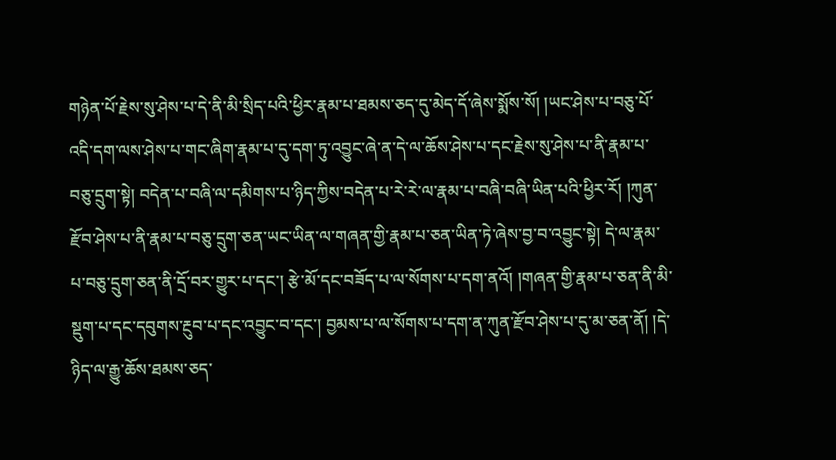གཉེན་པོ་རྗེས་སུ་ཤེས་པ་དེ་ནི་མི་སྲིད་པའི་ཕྱིར་རྣམ་པ་ཐམས་ཅད་དུ་མེད་དོ་ཞེས་སྨོས་སོ། །ཡང་ཤེས་པ་བཅུ་པོ་འདི་དག་ལས་ཤེས་པ་གང་ཞིག་རྣམ་པ་དུ་དག་ཏུ་འབྱུང་ཞེ་ན་དེ་ལ་ཆོས་ཤེས་པ་དང་རྗེས་སུ་ཤེས་པ་ནི་རྣམ་པ་བཅུ་དྲུག་སྟེ། བདེན་པ་བཞི་ལ་དམིགས་པ་ཉིད་ཀྱིས་བདེན་པ་རེ་རེ་ལ་རྣམ་པ་བཞི་བཞི་ཡིན་པའི་ཕྱིར་རོ། །ཀུན་རྫོབ་ཤེས་པ་ནི་རྣམ་པ་བཅུ་དྲུག་ཅན་ཡང་ཡིན་ལ་གཞན་གྱི་རྣམ་པ་ཅན་ཡིན་ཏེ་ཞེས་བྱ་བ་འབྱུང་སྟེ། དེ་ལ་རྣམ་པ་བཅུ་དྲུག་ཅན་ནི་དྲོ་བར་གྱུར་པ་དང་། རྩེ་མོ་དང་བཟོད་པ་ལ་སོགས་པ་དག་ནའོ། །གཞན་གྱི་རྣམ་པ་ཅན་ནི་མི་སྡུག་པ་དང་དབུགས་རྔུབ་པ་དང་འབྱུང་བ་དང་། བྱམས་པ་ལ་སོགས་པ་དག་ན་ཀུན་རྫོབ་ཤེས་པ་དུ་མ་ཅན་ནོ། །དེ་ཉིད་ལ་རྒྱུ་ཆོས་ཐམས་ཅད་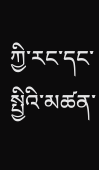ཀྱི་རང་དང་སྤྱིའི་མཚན་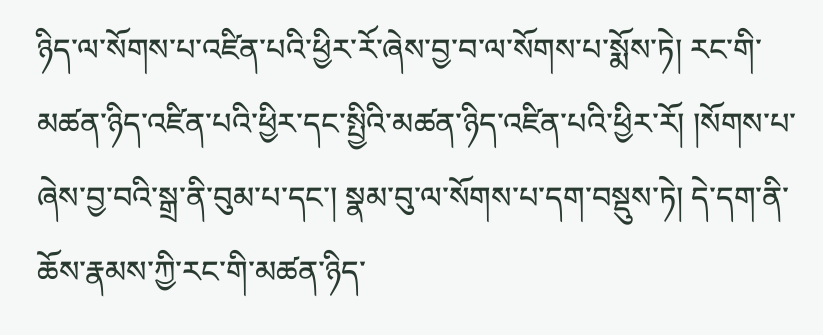ཉིད་ལ་སོགས་པ་འཛིན་པའི་ཕྱིར་རོ་ཞེས་བྱ་བ་ལ་སོགས་པ་སྨོས་ཏེ། རང་གི་མཚན་ཉིད་འཛིན་པའི་ཕྱིར་དང་སྤྱིའི་མཚན་ཉིད་འཛིན་པའི་ཕྱིར་རོ། །སོགས་པ་ཞེས་བྱ་བའི་སྒྲ་ནི་བུམ་པ་དང་། སྣམ་བུ་ལ་སོགས་པ་དག་བསྡུས་ཏེ། དེ་དག་ནི་ཆོས་རྣམས་ཀྱི་རང་གི་མཚན་ཉིད་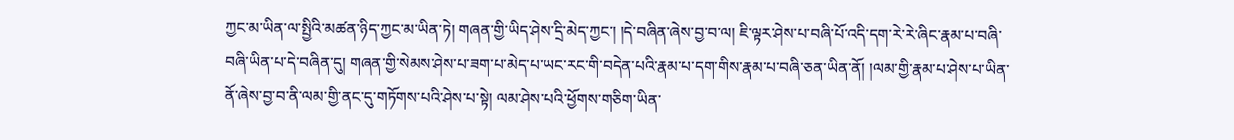ཀྱང་མ་ཡིན་ལ་སྤྱིའི་མཚན་ཉིད་ཀྱང་མ་ཡིན་ཏེ། གཞན་གྱི་ཡིད་ཤེས་དྲི་མེད་ཀྱང་། །དེ་བཞིན་ཞེས་བྱ་བ་ལ། ཇི་ལྟར་ཤེས་པ་བཞི་པོ་འདི་དག་རེ་རེ་ཞིང་རྣམ་པ་བཞི་བཞི་ཡིན་པ་དེ་བཞིན་དུ། གཞན་གྱི་སེམས་ཤེས་པ་ཟག་པ་མེད་པ་ཡང་རང་གི་བདེན་པའི་རྣམ་པ་དག་གིས་རྣམ་པ་བཞི་ཅན་ཡིན་ནོ། །ལམ་གྱི་རྣམ་པ་ཤེས་པ་ཡིན་ནོ་ཞེས་བྱ་བ་ནི་ལམ་གྱི་ནང་དུ་གཏོགས་པའི་ཤེས་པ་སྟེ། ལམ་ཤེས་པའི་ཕྱོགས་གཅིག་ཡིན་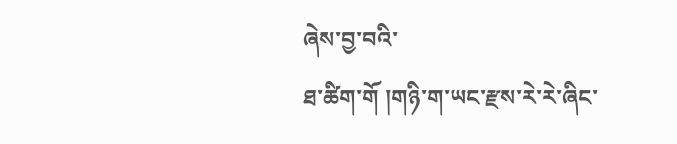ཞེས་བྱ་བའི་
ཐ་ཚིག་གོ །གཉི་ག་ཡང་རྫས་རེ་རེ་ཞིང་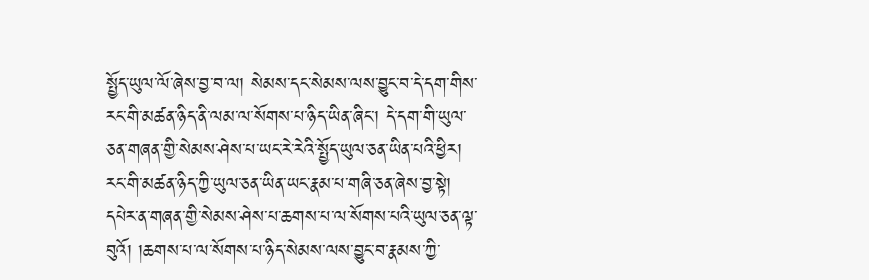སྤྱོད་ཡུལ་ལོ་ཞེས་བྱ་བ་ལ། སེམས་དང་སེམས་ལས་བྱུང་བ་དེ་དག་གིས་རང་གི་མཚན་ཉིད་ནི་ལམ་ལ་སོགས་པ་ཉིད་ཡིན་ཞིང་། དེ་དག་གི་ཡུལ་ཅན་གཞན་གྱི་སེམས་ཤེས་པ་ཡང་རེ་རེའི་སྤྱོད་ཡུལ་ཅན་ཡིན་པའི་ཕྱིར། རང་གི་མཚན་ཉིད་ཀྱི་ཡུལ་ཅན་ཡིན་ཡང་རྣམ་པ་གཞི་ཅན་ཞེས་བྱ་སྟེ། དཔེར་ན་གཞན་གྱི་སེམས་ཤེས་པ་ཆགས་པ་ལ་སོགས་པའི་ཡུལ་ཅན་ལྟ་བུའོ། །ཆགས་པ་ལ་སོགས་པ་ཉིད་སེམས་ལས་བྱུང་བ་རྣམས་ཀྱི་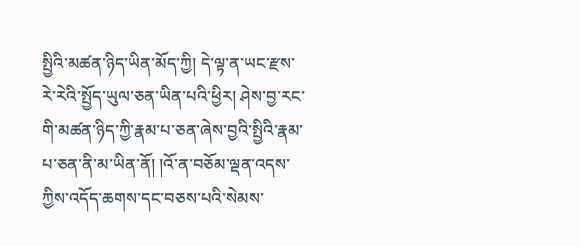སྤྱིའི་མཚན་ཉིད་ཡིན་མོད་ཀྱི། དེ་ལྟ་ན་ཡང་རྫས་རེ་རེའི་སྤྱོད་ཡུལ་ཅན་ཡིན་པའི་ཕྱིར། ཤེས་བྱ་རང་གི་མཚན་ཉིད་ཀྱི་རྣམ་པ་ཅན་ཞེས་བྱའི་སྤྱིའི་རྣམ་པ་ཅན་ནི་མ་ཡིན་ནོ། །འོ་ན་བཅོམ་ལྡན་འདས་ཀྱིས་འདོད་ཆགས་དང་བཅས་པའི་སེམས་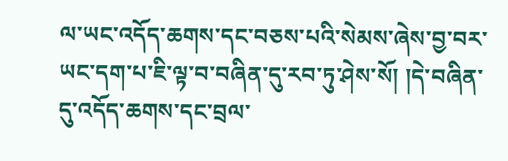ལ་ཡང་འདོད་ཆགས་དང་བཅས་པའི་སེམས་ཞེས་བྱ་བར་ཡང་དག་པ་ཇི་ལྟ་བ་བཞིན་དུ་རབ་ཏུ་ཤེས་སོ། །དེ་བཞིན་དུ་འདོད་ཆགས་དང་བྲལ་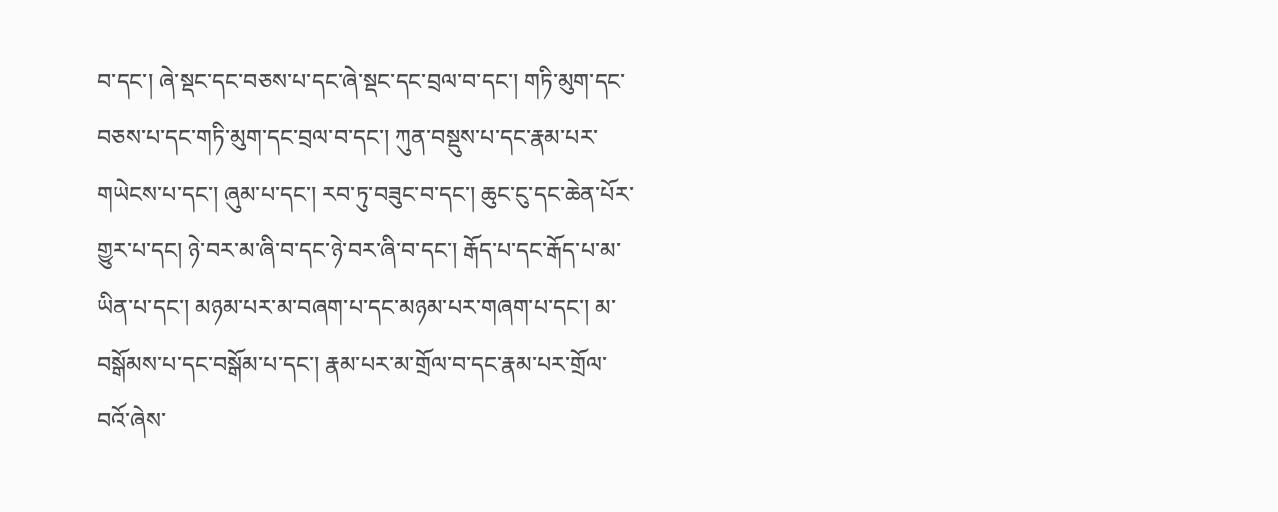བ་དང་། ཞེ་སྡང་དང་བཅས་པ་དང་ཞེ་སྡང་དང་བྲལ་བ་དང་། གཏི་མུག་དང་བཅས་པ་དང་གཏི་མུག་དང་བྲལ་བ་དང་། ཀུན་བསྡུས་པ་དང་རྣམ་པར་གཡེངས་པ་དང་། ཞུམ་པ་དང་། རབ་ཏུ་བཟུང་བ་དང་། ཆུང་ངུ་དང་ཆེན་པོར་གྱུར་པ་དང། ཉེ་བར་མ་ཞི་བ་དང་ཉེ་བར་ཞི་བ་དང་། རྒོད་པ་དང་རྒོད་པ་མ་ཡིན་པ་དང་། མཉམ་པར་མ་བཞག་པ་དང་མཉམ་པར་གཞག་པ་དང་། མ་བསྒོམས་པ་དང་བསྒོམ་པ་དང་། རྣམ་པར་མ་གྲོལ་བ་དང་རྣམ་པར་གྲོལ་བའོ་ཞེས་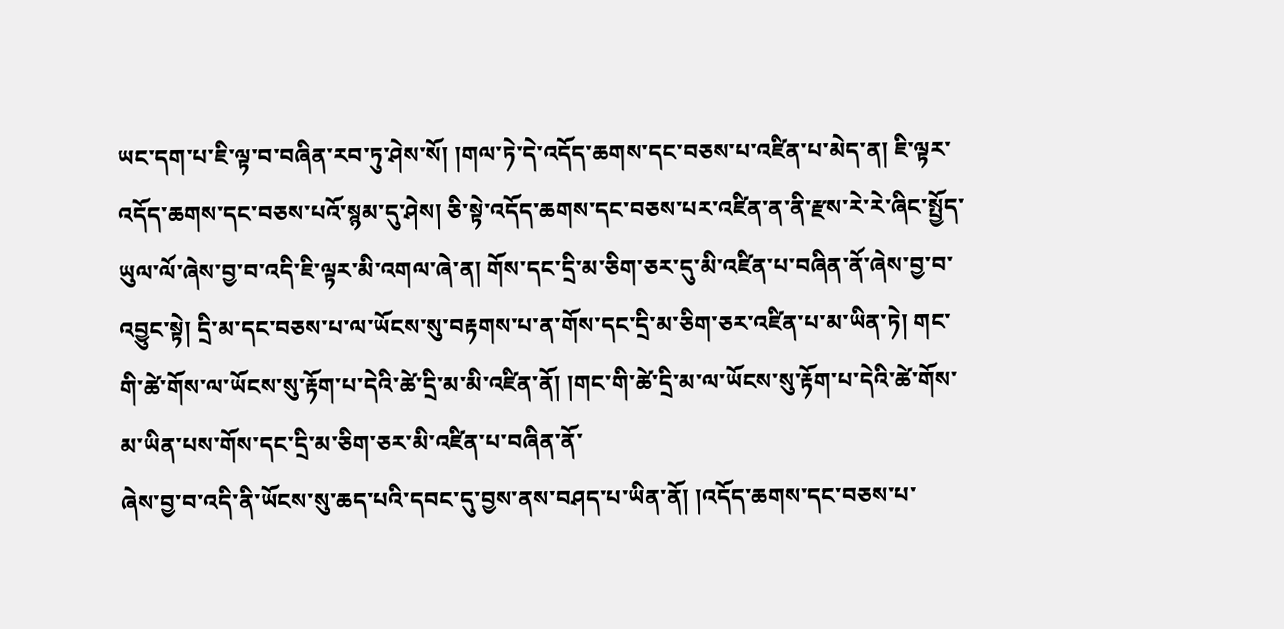ཡང་དག་པ་ཇི་ལྟ་བ་བཞིན་རབ་ཏུ་ཤེས་སོ། །གལ་ཏེ་དེ་འདོད་ཆགས་དང་བཅས་པ་འཛིན་པ་མེད་ན། ཇི་ལྟར་འདོད་ཆགས་དང་བཅས་པའོ་སྙམ་དུ་ཤེས། ཅི་སྟེ་འདོད་ཆགས་དང་བཅས་པར་འཛིན་ན་ནི་རྫས་རེ་རེ་ཞིང་སྤྱོད་ཡུལ་ལོ་ཞེས་བྱ་བ་འདི་ཇི་ལྟར་མི་འགལ་ཞེ་ན། གོས་དང་དྲི་མ་ཅིག་ཅར་དུ་མི་འཛིན་པ་བཞིན་ནོ་ཞེས་བྱ་བ་འབྱུང་སྟེ། དྲི་མ་དང་བཅས་པ་ལ་ཡོངས་སུ་བརྟགས་པ་ན་གོས་དང་དྲི་མ་ཅིག་ཅར་འཛིན་པ་མ་ཡིན་ཏེ། གང་གི་ཚེ་གོས་ལ་ཡོངས་སུ་རྟོག་པ་དེའི་ཚེ་དྲི་མ་མི་འཛིན་ནོ། །གང་གི་ཚེ་དྲི་མ་ལ་ཡོངས་སུ་རྟོག་པ་དེའི་ཚེ་གོས་མ་ཡིན་པས་གོས་དང་དྲི་མ་ཅིག་ཅར་མི་འཛིན་པ་བཞིན་ནོ་
ཞེས་བྱ་བ་འདི་ནི་ཡོངས་སུ་ཆད་པའི་དབང་དུ་བྱས་ནས་བཤད་པ་ཡིན་ནོ། །འདོད་ཆགས་དང་བཅས་པ་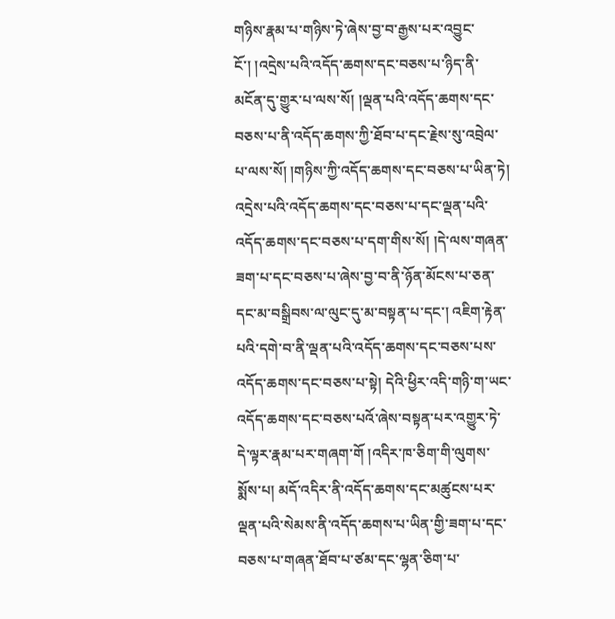གཉིས་རྣམ་པ་གཉིས་ཏེ་ཞེས་བྱ་བ་རྒྱས་པར་འབྱུང་ངོ་། །འདྲེས་པའི་འདོད་ཆགས་དང་བཅས་པ་ཉིད་ནི་མངོན་དུ་གྱུར་པ་ལས་སོ། །ལྡན་པའི་འདོད་ཆགས་དང་བཅས་པ་ནི་འདོད་ཆགས་ཀྱི་ཐོབ་པ་དང་རྗེས་སུ་འབྲེལ་པ་ལས་སོ། །གཉིས་ཀྱི་འདོད་ཆགས་དང་བཅས་པ་ཡིན་ཏེ། འདྲེས་པའི་འདོད་ཆགས་དང་བཅས་པ་དང་ལྡན་པའི་འདོད་ཆགས་དང་བཅས་པ་དག་གིས་སོ། །དེ་ལས་གཞན་ཟག་པ་དང་བཅས་པ་ཞེས་བྱ་བ་ནི་ཉོན་མོངས་པ་ཅན་དང་མ་བསྒྲིབས་ལ་ལུང་དུ་མ་བསྟན་པ་དང་། འཇིག་རྟེན་པའི་དགེ་བ་ནི་ལྡན་པའི་འདོད་ཆགས་དང་བཅས་པས་འདོད་ཆགས་དང་བཅས་པ་སྟེ། དེའི་ཕྱིར་འདི་གཉི་ག་ཡང་འདོད་ཆགས་དང་བཅས་པའོ་ཞེས་བསྟན་པར་འགྱུར་ཏེ་དེ་ལྟར་རྣམ་པར་གཞག་གོ །འདིར་ཁ་ཅིག་གི་ལུགས་སྨོས་པ། མདོ་འདིར་ནི་འདོད་ཆགས་དང་མཚུངས་པར་ལྡན་པའི་སེམས་ནི་འདོད་ཆགས་པ་ཡིན་གྱི་ཟག་པ་དང་བཅས་པ་གཞན་ཐོབ་པ་ཙམ་དང་ལྷན་ཅིག་པ་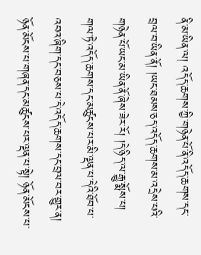ནི་མ་ཡིན་ལ། འདོད་ཆགས་ཀྱི་གཉེན་པོ་ནི་འདོད་ཆགས་དང་བྲལ་བ་ཡིན་ནོ། །ཡང་ཐམས་ཅད་འདོད་ཆགས་མ་འདྲེས་པའི་གཉེན་པོ་ཡང་མ་ཡིན་ནོ་ཞེས་ཟེར་རོ། །དེ་ཉིད་ལ་རྒྱུ་སྨོས་པ། གལ་ཏེ་འདོད་ཆགས་དང་མཚུངས་པར་མི་ལྡན་པ་དེའི་ཐོབ་པ་འབའ་ཞིག་དང་བཅས་པ་དེ་འདོད་ཆགས་དང་བྲལ་བར་གྱུར་ན། ཉོན་མོངས་པ་གཞན་དང་མཚུངས་པར་ལྡན་པ་སྟེ། ཉོན་མོངས་པ་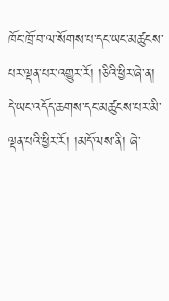ཁོང་ཁྲོ་བ་ལ་སོགས་པ་དང་ཡང་མཚུངས་པར་ལྡན་པར་འགྱུར་རོ། །ཅིའི་ཕྱིར་ཞེ་ན། དེ་ཡང་འདོད་ཆགས་དང་མཚུངས་པར་མི་ལྡན་པའི་ཕྱིར་རོ། །མདོ་ལས་ནི། ཞེ་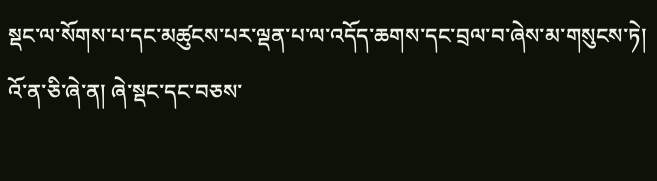སྡང་ལ་སོགས་པ་དང་མཚུངས་པར་ལྡན་པ་ལ་འདོད་ཆགས་དང་བྲལ་བ་ཞེས་མ་གསུངས་ཏེ། འོ་ན་ཅི་ཞེ་ན། ཞེ་སྡང་དང་བཅས་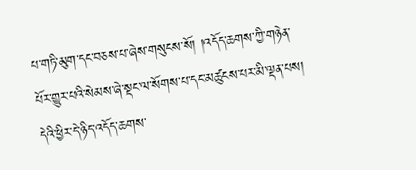པ་གཏི་མུག་དང་བཅས་པ་ཞེས་གསུངས་སོ། །འདོད་ཆགས་ཀྱི་གཉེན་པོར་གྱུར་པའི་སེམས་ཞེ་སྡང་ལ་སོགས་པ་དང་མཚུངས་པར་མི་ལྡན་པས། དེའི་ཕྱིར་དེ་ཉིད་འདོད་ཆགས་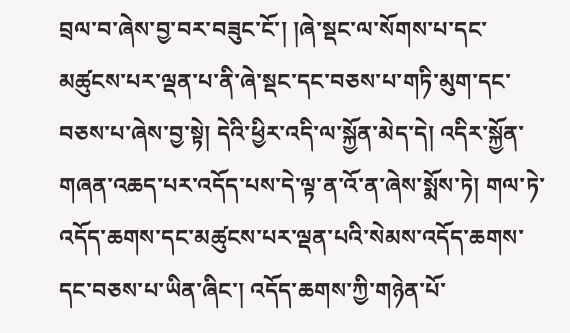བྲལ་བ་ཞེས་བྱ་བར་བཟུང་ངོ་། །ཞེ་སྡང་ལ་སོགས་པ་དང་
མཚུངས་པར་ལྡན་པ་ནི་ཞེ་སྡང་དང་བཅས་པ་གཏི་མུག་དང་བཅས་པ་ཞེས་བྱ་སྟེ། དེའི་ཕྱིར་འདི་ལ་སྐྱོན་མེད་དེ། འདིར་སྐྱོན་གཞན་འཆད་པར་འདོད་པས་དེ་ལྟ་ན་འོ་ན་ཞེས་སྨོས་ཏེ། གལ་ཏེ་འདོད་ཆགས་དང་མཚུངས་པར་ལྡན་པའི་སེམས་འདོད་ཆགས་དང་བཅས་པ་ཡིན་ཞིང་། འདོད་ཆགས་ཀྱི་གཉེན་པོ་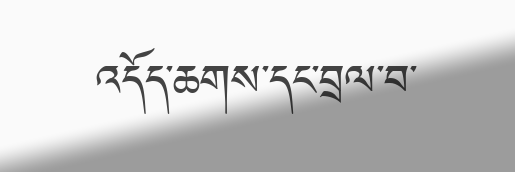འདོད་ཆགས་དང་བྲལ་བ་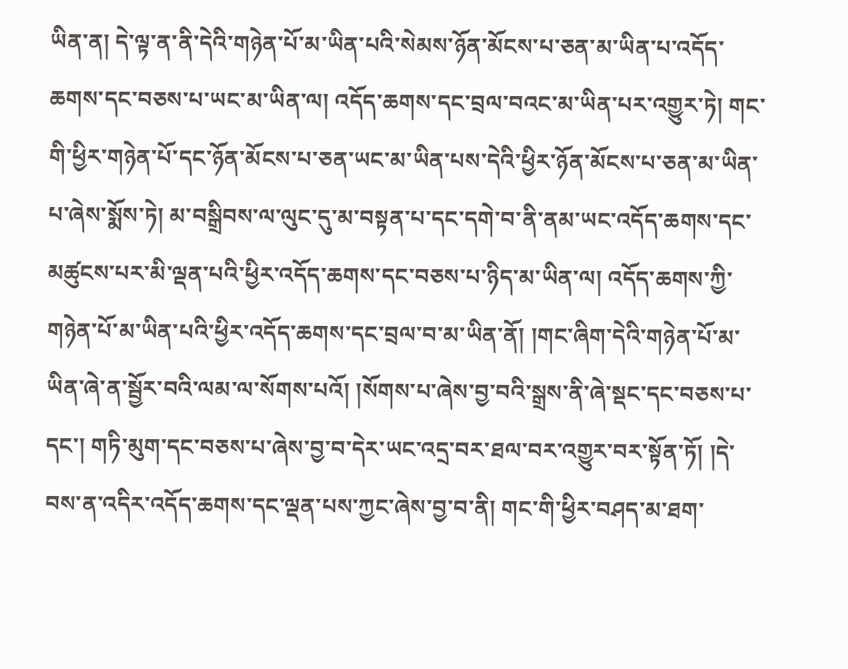ཡིན་ན། དེ་ལྟ་ན་ནི་དེའི་གཉེན་པོ་མ་ཡིན་པའི་སེམས་ཉོན་མོངས་པ་ཅན་མ་ཡིན་པ་འདོད་ཆགས་དང་བཅས་པ་ཡང་མ་ཡིན་ལ། འདོད་ཆགས་དང་བྲལ་བའང་མ་ཡིན་པར་འགྱུར་ཏེ། གང་གི་ཕྱིར་གཉེན་པོ་དང་ཉོན་མོངས་པ་ཅན་ཡང་མ་ཡིན་པས་དེའི་ཕྱིར་ཉོན་མོངས་པ་ཅན་མ་ཡིན་པ་ཞེས་སྨོས་ཏེ། མ་བསྒྲིབས་ལ་ལུང་དུ་མ་བསྟན་པ་དང་དགེ་བ་ནི་ནམ་ཡང་འདོད་ཆགས་དང་མཚུངས་པར་མི་ལྡན་པའི་ཕྱིར་འདོད་ཆགས་དང་བཅས་པ་ཉིད་མ་ཡིན་ལ། འདོད་ཆགས་ཀྱི་གཉེན་པོ་མ་ཡིན་པའི་ཕྱིར་འདོད་ཆགས་དང་བྲལ་བ་མ་ཡིན་ནོ། །གང་ཞིག་དེའི་གཉེན་པོ་མ་ཡིན་ཞེ་ན་སྦྱོར་བའི་ལམ་ལ་སོགས་པའོ། །སོགས་པ་ཞེས་བྱ་བའི་སྒྲས་ནི་ཞེ་སྡང་དང་བཅས་པ་དང་། གཏི་མུག་དང་བཅས་པ་ཞེས་བྱ་བ་དེར་ཡང་འདྲ་བར་ཐལ་བར་འགྱུར་བར་སྟོན་ཏོ། །དེ་བས་ན་འདིར་འདོད་ཆགས་དང་ལྡན་པས་ཀྱང་ཞེས་བྱ་བ་ནི། གང་གི་ཕྱིར་བཤད་མ་ཐག་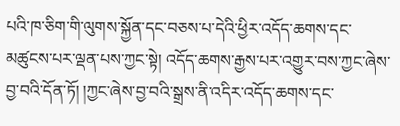པའི་ཁ་ཅིག་གི་ལུགས་སྐྱོན་དང་བཅས་པ་དེའི་ཕྱིར་འདོད་ཆགས་དང་མཚུངས་པར་ལྡན་པས་ཀྱང་སྟེ། འདོད་ཆགས་རྒྱས་པར་འགྱུར་བས་ཀྱང་ཞེས་བྱ་བའི་དོན་ཏོ། །ཀྱང་ཞེས་བྱ་བའི་སྒྲས་ནི་འདིར་འདོད་ཆགས་དང་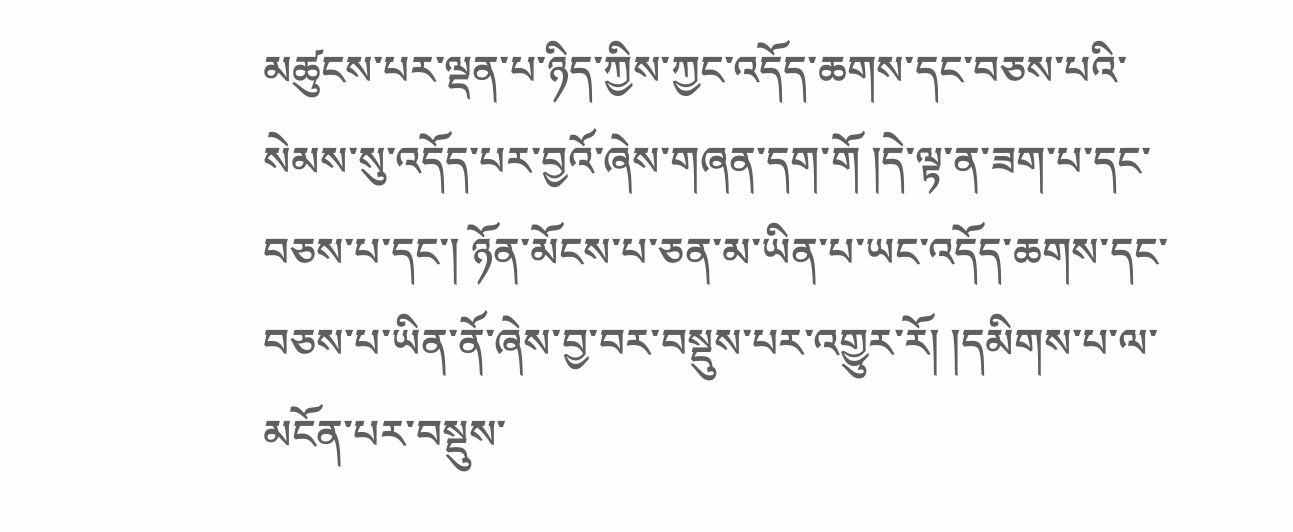མཚུངས་པར་ལྡན་པ་ཉིད་ཀྱིས་ཀྱང་འདོད་ཆགས་དང་བཅས་པའི་སེམས་སུ་འདོད་པར་བྱའོ་ཞེས་གཞན་དག་གོ །དེ་ལྟ་ན་ཟག་པ་དང་བཅས་པ་དང་། ཉོན་མོངས་པ་ཅན་མ་ཡིན་པ་ཡང་འདོད་ཆགས་དང་བཅས་པ་ཡིན་ནོ་ཞེས་བྱ་བར་བསྡུས་པར་འགྱུར་རོ། །དམིགས་པ་ལ་མངོན་པར་བསྡུས་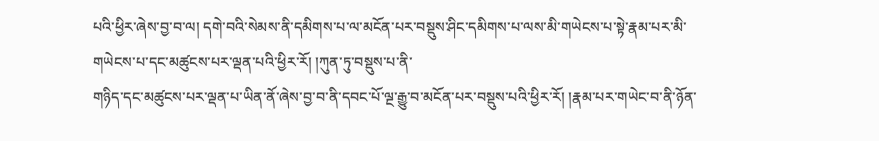པའི་ཕྱིར་ཞེས་བྱ་བ་ལ། དགེ་བའི་སེམས་ནི་དམིགས་པ་ལ་མངོན་པར་བསྡུས་ཤིང་དམིགས་པ་ལས་མི་གཡེངས་པ་སྟེ་རྣམ་པར་མི་གཡེངས་པ་དང་མཚུངས་པར་ལྡན་པའི་ཕྱིར་རོ། །ཀུན་ཏུ་བསྡུས་པ་ནི་
གཉིད་དང་མཚུངས་པར་ལྡན་པ་ཡིན་ནོ་ཞེས་བྱ་བ་ནི་དབང་པོ་ལྔ་རྒྱུ་བ་མངོན་པར་བསྡུས་པའི་ཕྱིར་རོ། །རྣམ་པར་གཡེང་བ་ནི་ཉོན་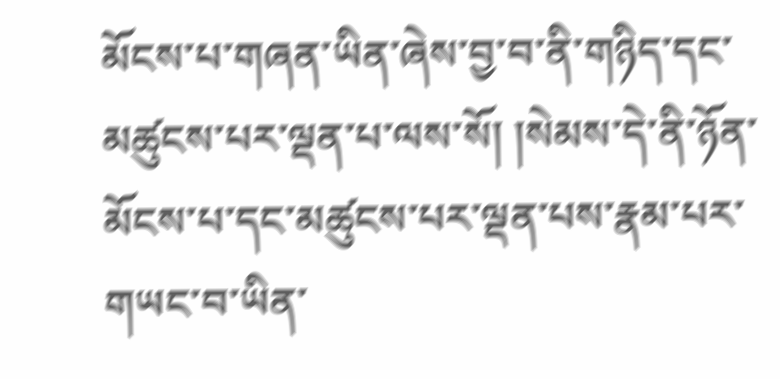མོངས་པ་གཞན་ཡིན་ཞེས་བྱ་བ་ནི་གཉིད་དང་མཚུངས་པར་ལྡན་པ་ལས་སོ། །སེམས་དེ་ནི་ཉོན་མོངས་པ་དང་མཚུངས་པར་ལྡན་པས་རྣམ་པར་གཡང་བ་ཡིན་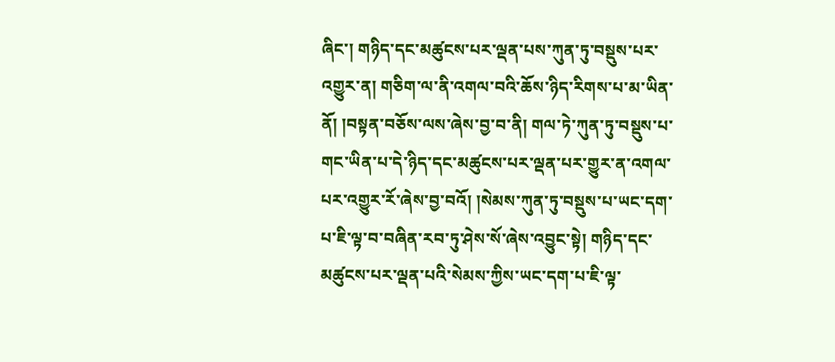ཞིང་། གཉིད་དང་མཚུངས་པར་ལྡན་པས་ཀུན་ཏུ་བསྡུས་པར་འགྱུར་ན། གཅིག་ལ་ནི་འགལ་བའི་ཆོས་ཉིད་རིགས་པ་མ་ཡིན་ནོ། །བསྟན་བཅོས་ལས་ཞེས་བྱ་བ་ནི། གལ་ཏེ་ཀུན་ཏུ་བསྡུས་པ་གང་ཡིན་པ་དེ་ཉིད་དང་མཚུངས་པར་ལྡན་པར་གྱུར་ན་འགལ་པར་འགྱུར་རོ་ཞེས་བྱ་བའོ། །སེམས་ཀུན་ཏུ་བསྡུས་པ་ཡང་དག་པ་ཇི་ལྟ་བ་བཞིན་རབ་ཏུ་ཤེས་སོ་ཞེས་འབྱུང་སྟེ། གཉིད་དང་མཚུངས་པར་ལྡན་པའི་སེམས་ཀྱིས་ཡང་དག་པ་ཇི་ལྟ་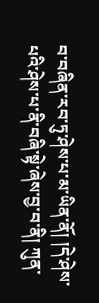བ་བཞིན་རབ་ཏུ་ཤེས་པ་མ་ཡིན་ནོ། །དེ་ཤེས་པའི་ཤེས་པ་ནི་བཞི་སྟེ་ཞེས་བྱ་བ་ནི། ཀུན་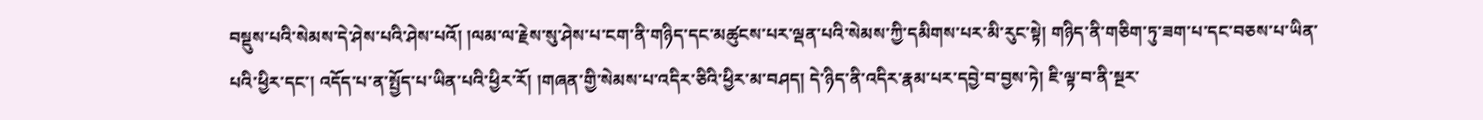བསྡུས་པའི་སེམས་དེ་ཤེས་པའི་ཤེས་པའོ། །ལམ་ལ་རྗེས་སུ་ཤེས་པ་ངག་ནི་གཉིད་དང་མཚུངས་པར་ལྡན་པའི་སེམས་ཀྱི་དམིགས་པར་མི་རུང་སྟེ། གཉིད་ནི་གཅིག་ཏུ་ཟག་པ་དང་བཅས་པ་ཡིན་པའི་ཕྱིར་དང་། འདོད་པ་ན་སྤྱོད་པ་ཡིན་པའི་ཕྱིར་རོ། །གཞན་གྱི་སེམས་པ་འདིར་ཅིའི་ཕྱིར་མ་བཤད། དེ་ཉིད་ནི་འདིར་རྣམ་པར་དབྱེ་བ་བྱས་ཏེ། ཇི་ལྟ་བ་ནི་སྔར་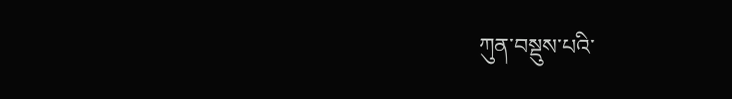ཀུན་བསྡུས་པའི་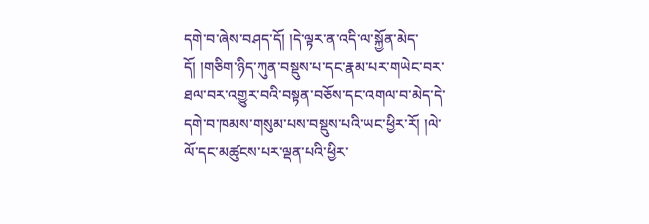དགེ་བ་ཞེས་བཤད་དོ། །དེ་ལྟར་ན་འདི་ལ་སྐྱོན་མེད་དོ། །གཅིག་ཉིད་ཀུན་བསྡུས་པ་དང་རྣམ་པར་གཡེང་བར་ཐལ་བར་འགྱུར་བའི་བསྟན་བཅོས་དང་འགལ་བ་མེད་དེ་དགེ་བ་ཁམས་གསུམ་པས་བསྡུས་པའི་ཡང་ཕྱིར་རོ། །ལེ་ལོ་དང་མཚུངས་པར་ལྡན་པའི་ཕྱིར་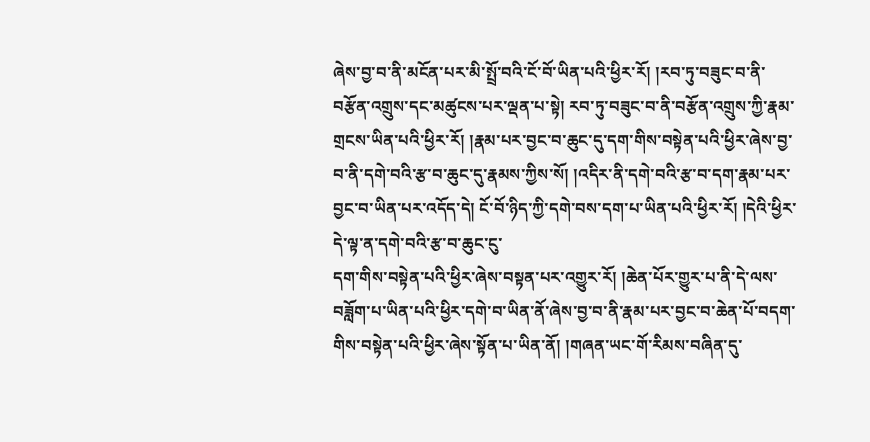ཞེས་བྱ་བ་ནི་མངོན་པར་མི་སྤྲོ་བའི་ངོ་བོ་ཡིན་པའི་ཕྱིར་རོ། །རབ་ཏུ་བཟུང་བ་ནི་བརྩོན་འགྲུས་དང་མཚུངས་པར་ལྡན་པ་སྟེ། རབ་ཏུ་བཟུང་བ་ནི་བརྩོན་འགྲུས་ཀྱི་རྣམ་གྲངས་ཡིན་པའི་ཕྱིར་རོ། །རྣམ་པར་བྱང་བ་ཆུང་དུ་དག་གིས་བསྟེན་པའི་ཕྱིར་ཞེས་བྱ་བ་ནི་དགེ་བའི་རྩ་བ་ཆུང་དུ་རྣམས་ཀྱིས་སོ། །འདིར་ནི་དགེ་བའི་རྩ་བ་དག་རྣམ་པར་བྱང་བ་ཡིན་པར་འདོད་དེ། ངོ་བོ་ཉིད་ཀྱི་དགེ་བས་དག་པ་ཡིན་པའི་ཕྱིར་རོ། །དེའི་ཕྱིར་དེ་ལྟ་ན་དགེ་བའི་རྩ་བ་ཆུང་ངུ་
དག་གིས་བསྟེན་པའི་ཕྱིར་ཞེས་བསྟན་པར་འགྱུར་རོ། །ཆེན་པོར་གྱུར་པ་ནི་དེ་ལས་བཟློག་པ་ཡིན་པའི་ཕྱིར་དགེ་བ་ཡིན་ནོ་ཞེས་བྱ་བ་ནི་རྣམ་པར་བྱང་བ་ཆེན་པོ་བདག་གིས་བསྟེན་པའི་ཕྱིར་ཞེས་སྟོན་པ་ཡིན་ནོ། །གཞན་ཡང་གོ་རིམས་བཞིན་དུ་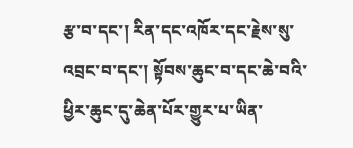རྩ་བ་དང་། རིན་དང་འཁོར་དང་རྗེས་སུ་འབྲང་བ་དང་། སྟོབས་ཆུང་བ་དང་ཆེ་བའི་ཕྱིར་ཆུང་དུ་ཆེན་པོར་གྱུར་པ་ཡིན་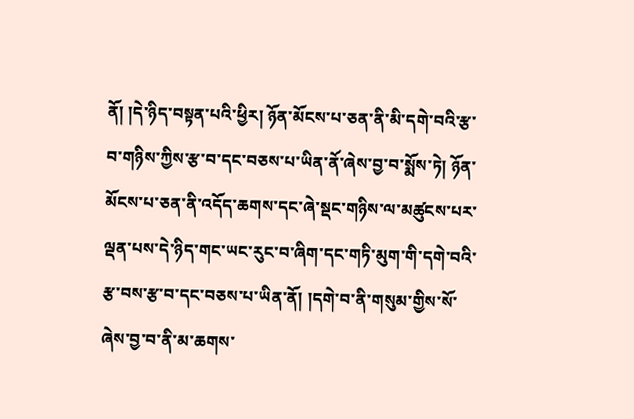ནོ། །དེ་ཉིད་བསྟན་པའི་ཕྱིར། ཉོན་མོངས་པ་ཅན་ནི་མི་དགེ་བའི་རྩ་བ་གཉིས་ཀྱིས་རྩ་བ་དང་བཅས་པ་ཡིན་ནོ་ཞེས་བྱ་བ་སྨོས་ཏེ། ཉོན་མོངས་པ་ཅན་ནི་འདོད་ཆགས་དང་ཞེ་སྡང་གཉིས་ལ་མཚུངས་པར་ལྡན་པས་དེ་ཉིད་གང་ཡང་རུང་བ་ཞིག་དང་གཏི་མུག་གི་དགེ་བའི་རྩ་བས་རྩ་བ་དང་བཅས་པ་ཡིན་ནོ། །དགེ་བ་ནི་གསུམ་གྱིས་སོ་ཞེས་བྱ་བ་ནི་མ་ཆགས་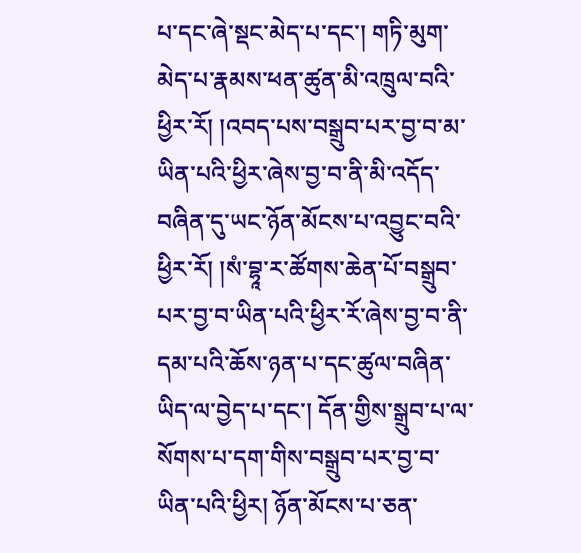པ་དང་ཞེ་སྡང་མེད་པ་དང་། གཏི་མུག་མེད་པ་རྣམས་ཕན་ཚུན་མི་འཁྲུལ་བའི་ཕྱིར་རོ། །འབད་པས་བསྒྲུབ་པར་བྱ་བ་མ་ཡིན་པའི་ཕྱིར་ཞེས་བྱ་བ་ནི་མི་འདོད་བཞིན་དུ་ཡང་ཉོན་མོངས་པ་འབྱུང་བའི་ཕྱིར་རོ། །སཾ་བྷཱ་ར་ཚོགས་ཆེན་པོ་བསྒྲུབ་པར་བྱ་བ་ཡིན་པའི་ཕྱིར་རོ་ཞེས་བྱ་བ་ནི་དམ་པའི་ཆོས་ཉན་པ་དང་ཚུལ་བཞིན་ཡིད་ལ་བྱེད་པ་དང་། དོན་གྱིས་སྒྲུབ་པ་ལ་སོགས་པ་དག་གིས་བསྒྲུབ་པར་བྱ་བ་ཡིན་པའི་ཕྱིར། ཉོན་མོངས་པ་ཅན་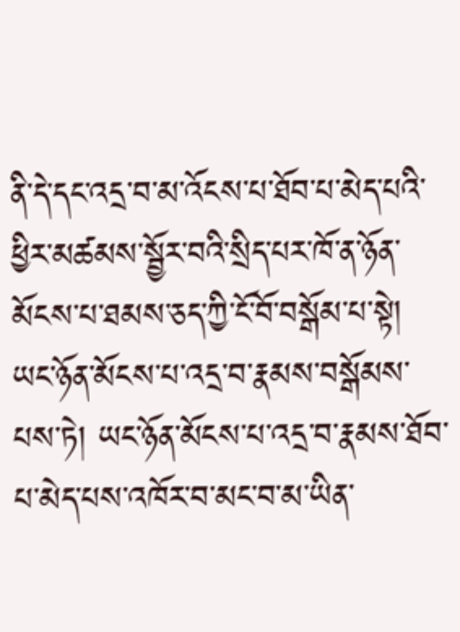ནི་དེ་དང་འདྲ་བ་མ་འོངས་པ་ཐོབ་པ་མེད་པའི་ཕྱིར་མཚམས་སྦྱོར་བའི་སྲིད་པར་ཁོ་ན་ཉོན་མོངས་པ་ཐམས་ཅད་ཀྱི་ངོ་བོ་བསྒོམ་པ་སྟེ། ཡང་ཉོན་མོངས་པ་འདྲ་བ་རྣམས་བསྒོམས་པས་ཏེ། ཡང་ཉོན་མོངས་པ་འདྲ་བ་རྣམས་ཐོབ་པ་མེད་པས་འཁོར་བ་མང་བ་མ་ཡིན་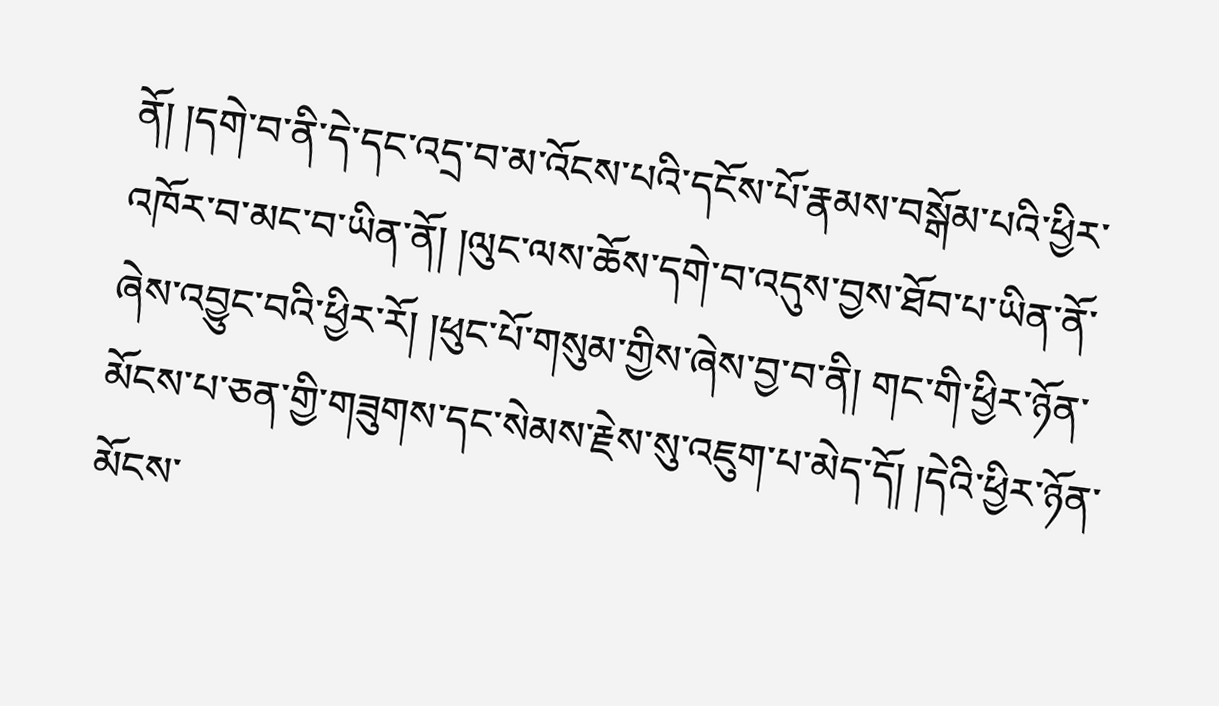ནོ། །དགེ་བ་ནི་དེ་དང་འདྲ་བ་མ་འོངས་པའི་དངོས་པོ་རྣམས་བསྒོམ་པའི་ཕྱིར་འཁོར་བ་མང་བ་ཡིན་ནོ། །ལུང་ལས་ཆོས་དགེ་བ་འདུས་བྱས་ཐོབ་པ་ཡིན་ནོ་ཞེས་འབྱུང་བའི་ཕྱིར་རོ། །ཕུང་པོ་གསུམ་གྱིས་ཞེས་བྱ་བ་ནི། གང་གི་ཕྱིར་ཉོན་མོངས་པ་ཅན་གྱི་གཟུགས་དང་སེམས་རྗེས་སུ་འཇུག་པ་མེད་དོ། །དེའི་ཕྱིར་ཉོན་མོངས་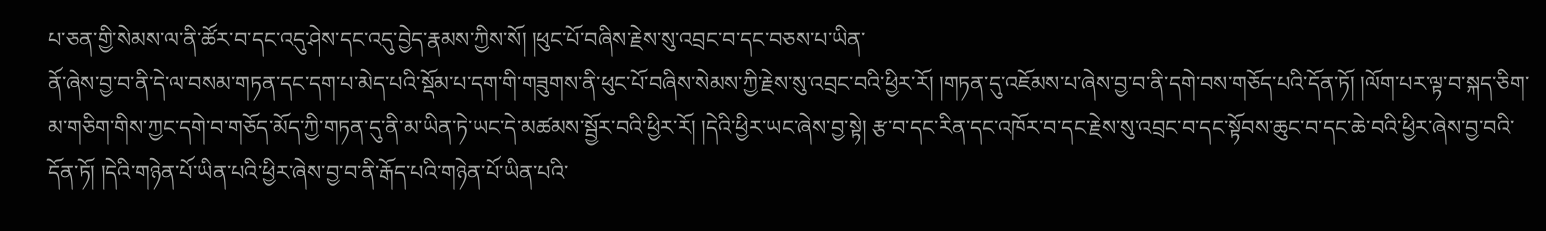པ་ཅན་གྱི་སེམས་ལ་ནི་ཚོར་བ་དང་འདུ་ཤེས་དང་འདུ་བྱེད་རྣམས་ཀྱིས་སོ། །ཕུང་པོ་བཞིས་རྗེས་སུ་འབྲང་བ་དང་བཅས་པ་ཡིན་
ནོ་ཞེས་བྱ་བ་ནི་དེ་ལ་བསམ་གཏན་དང་དག་པ་མེད་པའི་སྡོམ་པ་དག་གི་གཟུགས་ནི་ཕུང་པོ་བཞིས་སེམས་ཀྱི་རྗེས་སུ་འབྲང་བའི་ཕྱིར་རོ། །གཏན་དུ་འཇོམས་པ་ཞེས་བྱ་བ་ནི་དགེ་བས་གཅོད་པའི་དོན་ཏོ། །ལོག་པར་ལྟ་བ་སྐད་ཅིག་མ་གཅིག་གིས་ཀྱང་དགེ་བ་གཅོད་མོད་ཀྱི་གཏན་དུ་ནི་མ་ཡིན་ཏེ་ཡང་དེ་མཚམས་སྦྱོར་བའི་ཕྱིར་རོ། །དེའི་ཕྱིར་ཡང་ཞེས་བྱ་སྟེ། རྩ་བ་དང་རིན་དང་འཁོར་བ་དང་རྗེས་སུ་འབྲང་བ་དང་སྟོབས་ཆུང་བ་དང་ཆེ་བའི་ཕྱིར་ཞེས་བྱ་བའི་དོན་ཏོ། །དེའི་གཉེན་པོ་ཡིན་པའི་ཕྱིར་ཞེས་བྱ་བ་ནི་རྒོད་པའི་གཉེན་པོ་ཡིན་པའི་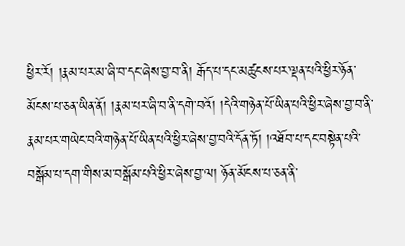ཕྱིར་རོ། །རྣམ་པར་མ་ཞི་བ་དང་ཞེས་བྱ་བ་ནི། རྒོད་པ་དང་མཚུངས་པར་ལྡན་པའི་ཕྱིར་ཉོན་མོངས་པ་ཅན་ཡིན་ནོ། །རྣམ་པར་ཞི་བ་ནི་དགེ་བའོ། །དེའི་གཉེན་པོ་ཡིན་པའི་ཕྱིར་ཞེས་བྱ་བ་ནི་རྣམ་པར་གཡེང་བའི་གཉེན་པོ་ཡིན་པའི་ཕྱིར་ཞེས་བྱ་བའི་དོན་ཏོ། །འཐོབ་པ་དང་བསྟེན་པའི་བསྒོམ་པ་དག་གིས་མ་བསྒོམ་པའི་ཕྱིར་ཞེས་བྱ་ལ། ཉོན་མོངས་པ་ཅན་ནི་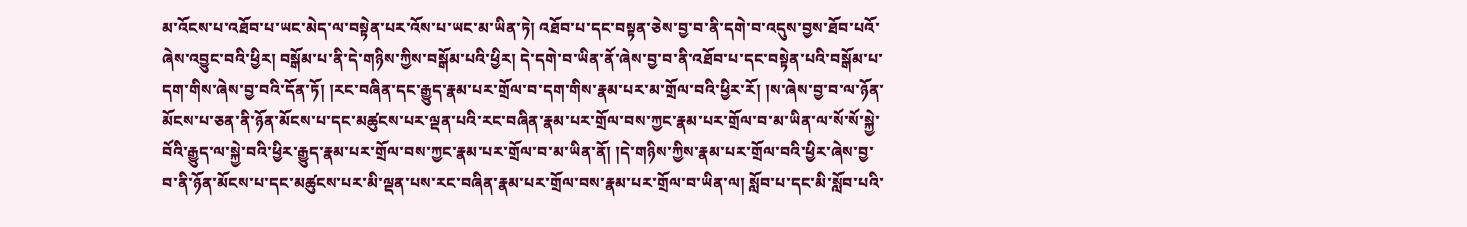མ་འོངས་པ་འཐོབ་པ་ཡང་མེད་ལ་བསྟེན་པར་འོས་པ་ཡང་མ་ཡིན་ཏེ། འཐོབ་པ་དང་བསྟན་ཅེས་བྱ་བ་ནི་དགེ་བ་འདུས་བྱས་ཐོབ་པའོ་ཞེས་འབྱུང་བའི་ཕྱིར། བསྒོམ་པ་ནི་དེ་གཉིས་ཀྱིས་བསྒོམ་པའི་ཕྱིར། དེ་དགེ་བ་ཡིན་ནོ་ཞེས་བྱ་བ་ནི་འཐོབ་པ་དང་བསྟེན་པའི་བསྒོམ་པ་དག་གིས་ཞེས་བྱ་བའི་དོན་ཏོ། །རང་བཞིན་དང་རྒྱུད་རྣམ་པར་གྲོལ་བ་དག་གིས་རྣམ་པར་མ་གྲོལ་བའི་ཕྱིར་རོ། །ས་ཞེས་བྱ་བ་ལ་ཉོན་མོངས་པ་ཅན་ནི་ཉོན་མོངས་པ་དང་མཚུངས་པར་ལྡན་པའི་རང་བཞིན་རྣམ་པར་གྲོལ་བས་ཀྱང་རྣམ་པར་གྲོལ་བ་མ་ཡིན་ལ་སོ་སོ་སྐྱེ་བོའི་རྒྱུད་ལ་སྐྱེ་བའི་ཕྱིར་རྒྱུད་རྣམ་པར་གྲོལ་བས་ཀྱང་རྣམ་པར་གྲོལ་བ་མ་ཡིན་ནོ། །དེ་གཉིས་ཀྱིས་རྣམ་པར་གྲོལ་བའི་ཕྱིར་ཞེས་བྱ་བ་ནི་ཉོན་མོངས་པ་དང་མཚུངས་པར་མི་ལྡན་པས་རང་བཞིན་རྣམ་པར་གྲོལ་བས་རྣམ་པར་གྲོལ་བ་ཡིན་ལ། སློབ་པ་དང་མི་སློབ་པའི་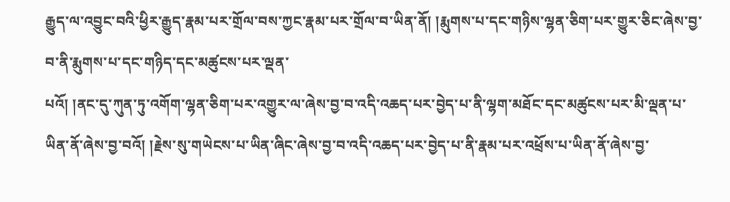རྒྱུད་ལ་འབྱུང་བའི་ཕྱིར་རྒྱུད་རྣམ་པར་གྲོལ་བས་ཀྱང་རྣམ་པར་གྲོལ་བ་ཡིན་ནོ། །རྨུགས་པ་དང་གཉིས་ལྷན་ཅིག་པར་གྱུར་ཅིང་ཞེས་བྱ་བ་ནི་རྨུགས་པ་དང་གཉིད་དང་མཚུངས་པར་ལྡན་
པའོ། །ནང་དུ་ཀུན་ཏུ་འགོག་ལྷན་ཅིག་པར་འགྱུར་ལ་ཞེས་བྱ་བ་འདི་འཆད་པར་བྱེད་པ་ནི་ལྷག་མཐོང་དང་མཚུངས་པར་མི་ལྡན་པ་ཡིན་ནོ་ཞེས་བྱ་བའོ། །རྗེས་སུ་གཡེངས་པ་ཡིན་ཞིང་ཞེས་བྱ་བ་འདི་འཆད་པར་བྱེད་པ་ནི་རྣམ་པར་འཕྲོས་པ་ཡིན་ནོ་ཞེས་བྱ་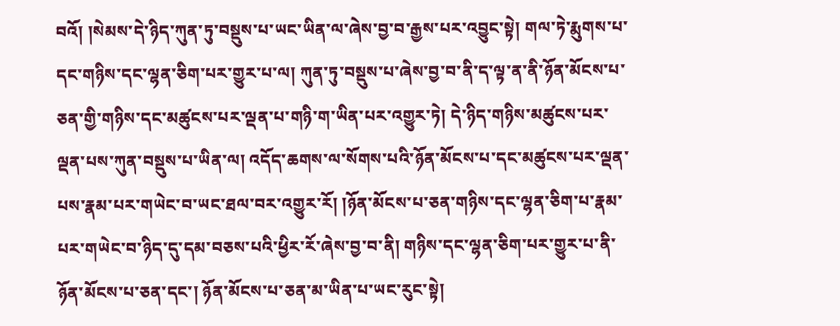བའོ། །སེམས་དེ་ཉིད་ཀུན་ཏུ་བསྡུས་པ་ཡང་ཡིན་ལ་ཞེས་བྱ་བ་རྒྱས་པར་འབྱུང་སྟེ། གལ་ཏེ་རྨུགས་པ་དང་གཉིས་དང་ལྷན་ཅིག་པར་གྱུར་པ་ལ། ཀུན་ཏུ་བསྡུས་པ་ཞེས་བྱ་བ་ནི་ད་ལྟ་ན་ནི་ཉོན་མོངས་པ་ཅན་གྱི་གཉིས་དང་མཚུངས་པར་ལྡན་པ་གཉི་ག་ཡིན་པར་འགྱུར་ཏེ། དེ་ཉིད་གཉིས་མཚུངས་པར་ལྡན་པས་ཀུན་བསྡུས་པ་ཡིན་ལ། འདོད་ཆགས་ལ་སོགས་པའི་ཉོན་མོངས་པ་དང་མཚུངས་པར་ལྡན་པས་རྣམ་པར་གཡེང་བ་ཡང་ཐལ་བར་འགྱུར་རོ། །ཉོན་མོངས་པ་ཅན་གཉིས་དང་ལྷན་ཅིག་པ་རྣམ་པར་གཡེང་བ་ཉིད་དུ་དམ་བཅས་པའི་ཕྱིར་རོ་ཞེས་བྱ་བ་ནི། གཉིས་དང་ལྷན་ཅིག་པར་གྱུར་པ་ནི་ཉོན་མོངས་པ་ཅན་དང་། ཉོན་མོངས་པ་ཅན་མ་ཡིན་པ་ཡང་རུང་སྟེ།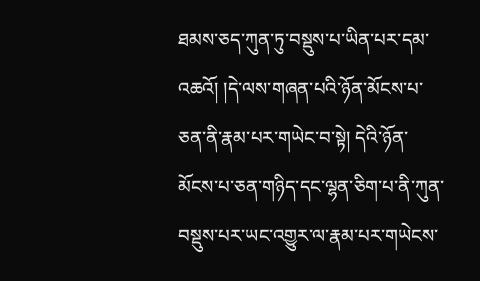ཐམས་ཅད་ཀུན་ཏུ་བསྡུས་པ་ཡིན་པར་དམ་འཆའོ། །དེ་ལས་གཞན་པའི་ཉོན་མོངས་པ་ཅན་ནི་རྣམ་པར་གཡེང་བ་སྟེ། དེའི་ཉོན་མོངས་པ་ཅན་གཉིད་དང་ལྷན་ཅིག་པ་ནི་ཀུན་བསྡུས་པར་ཡང་འགྱུར་ལ་རྣམ་པར་གཡེངས་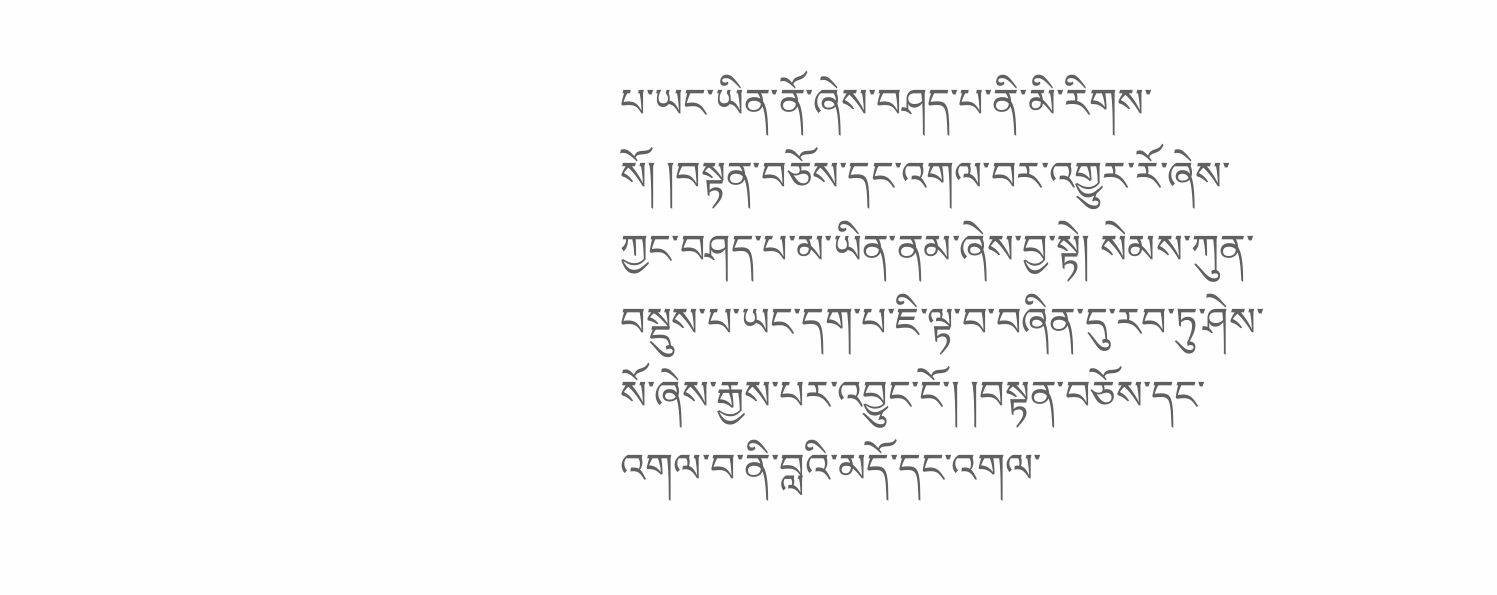པ་ཡང་ཡིན་ནོ་ཞེས་བཤད་པ་ནི་མི་རིགས་སོ། །བསྟན་བཅོས་དང་འགལ་བར་འགྱུར་རོ་ཞེས་ཀྱང་བཤད་པ་མ་ཡིན་ནམ་ཞེས་བྱ་སྟེ། སེམས་ཀུན་བསྡུས་པ་ཡང་དག་པ་ཇི་ལྟ་བ་བཞིན་དུ་རབ་ཏུ་ཤེས་སོ་ཞེས་རྒྱས་པར་འབྱུང་ངོ་། །བསྟན་བཅོས་དང་འགལ་བ་ནི་བླའི་མདོ་དང་འགལ་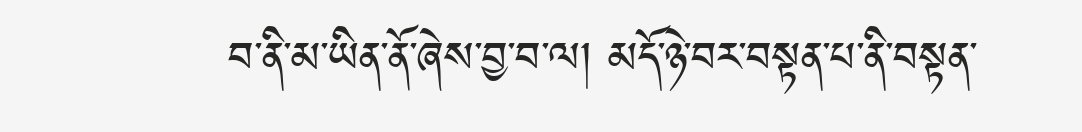བ་ནི་མ་ཡིན་ནོ་ཞེས་བྱ་བ་ལ། མདོ་ཉེ་བར་བསྟན་པ་ནི་བསྟན་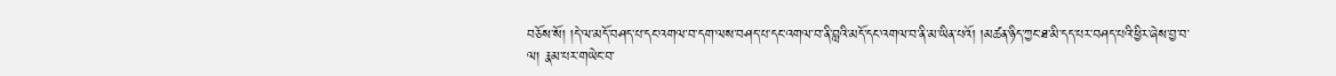བཅོས་སོ། །དེ་ལ་མདོ་བཤད་པ་དང་འགལ་བ་དག་ལས་བཤད་པ་དང་འགལ་བ་ནི་བླའི་མདོ་དང་འགལ་བ་ནི་མ་ཡིན་པའོ། །མཚན་ཉིད་ཀྱང་ཐ་མི་དད་པར་བཤད་པའི་ཕྱིར་ཞེས་བྱ་བ་ལ། རྣམ་པར་གཡེང་བ་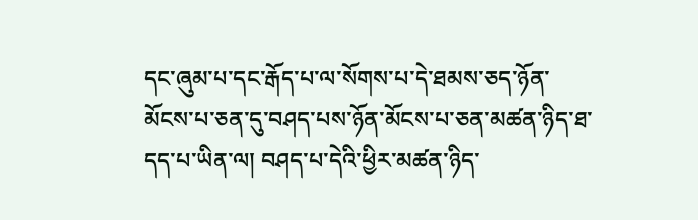དང་ཞུམ་པ་དང་རྒོད་པ་ལ་སོགས་པ་དེ་ཐམས་ཅད་ཉོན་མོངས་པ་ཅན་དུ་བཤད་པས་ཉོན་མོངས་པ་ཅན་མཚན་ཉིད་ཐ་དད་པ་ཡིན་ལ། བཤད་པ་དེའི་ཕྱིར་མཚན་ཉིད་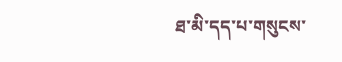ཐ་མི་དད་པ་གསུངས་